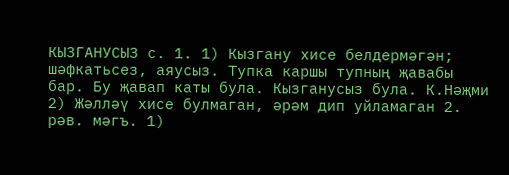КЫЗГАНУСЫЗ с. 1. 1) Кызгану хисе белдермәгән; шәфкатьсез, аяусыз. Тупка каршы тупның җавабы бар. Бу җавап каты була. Кызганусыз була. К.Нәҗми 2) Жәлләү хисе булмаган, әрәм дип уйламаган 2. рәв. мәгъ. 1)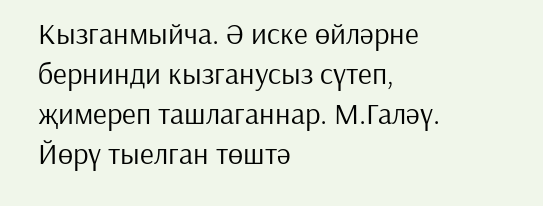Кызганмыйча. Ә иске өйләрне бернинди кызганусыз сүтеп, җимереп ташлаганнар. М.Галәү. Йөрү тыелган төштә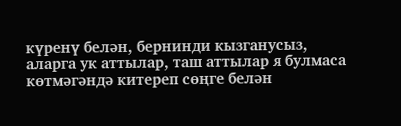күренү белән, бернинди кызганусыз, аларга ук аттылар, таш аттылар я булмаса көтмәгәндә китереп сөңге белән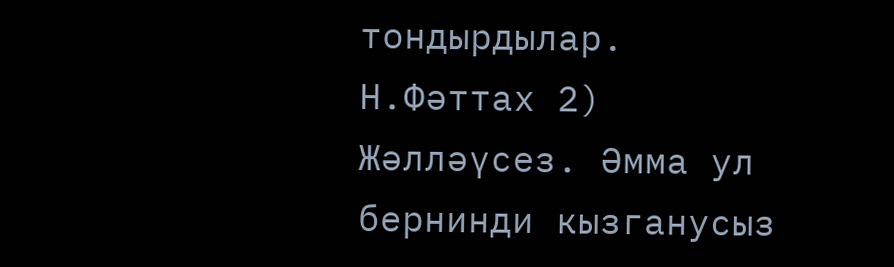тондырдылар. Н.Фәттах 2) Жәлләүсез. Әмма ул бернинди кызганусыз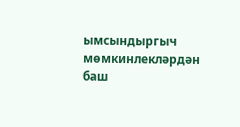ымсындыргыч мөмкинлекләрдән баш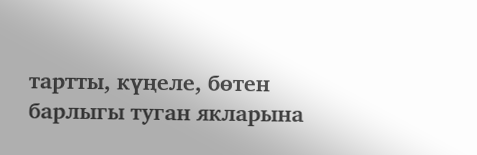тартты, күңеле, бөтен барлыгы туган якларына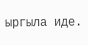ыргыла иде.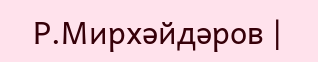Р.Мирхәйдәров |